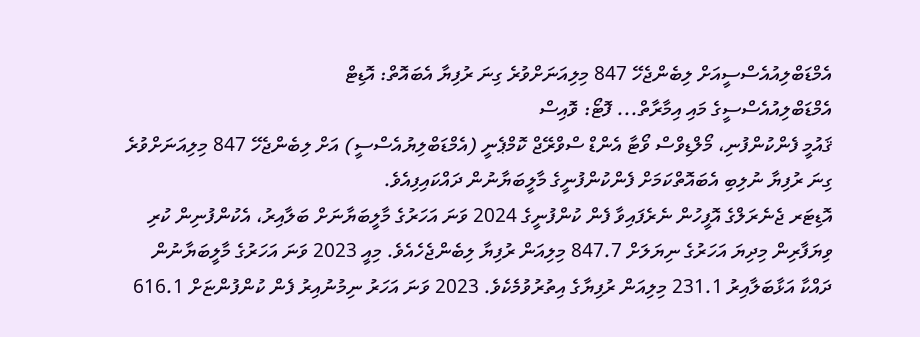އެމްޑަބްލިއުއެސްސީއަށް ލިބެންޖެހޭ 847 މިލިއަނަށްވުރެ ގިނަ ރުފިޔާ އެބައޮތް: އޮޑިޓް
އެމްޑަބްލިއުއެސްސީގެ މައި އިމާރާތް... ފޮޓޯ: ވޮއިސް
ޤައުމީ ފެންކުންފުނި، މޯލްޑިވްސް ވޯޓާ އެންޑް ސްވްރޭޖް ކޮމްޕެނީ (އެމްޑަބްލިޔުއެސްސީ) އަށް ލިބެންޖެހޭ 847 މިލިއަނަށްވުރެ ގިނަ ރުފިޔާ ނުލިބި އެބައޮތްކަމަށް ފެންކުންފުނީގެ މާލީބަޔާނުން ދައްކައިފިއެވެ.
އޮޑިޓަރ ޖެނެރަލްގެ އޮފީހުން ނެރެފައިވާ ފެން ކުންފުނީގެ 2024 ވަނަ އަހަރުގެ މާލީބަޔާނަށް ބަލާއިރު، އެކުންފުނިން ކުރި ވިޔަފާރިން މިދިޔަ އަހަރުގެ ނިޔަލަށް 847.7 މިލިއަން ރުފިޔާ ލިބެންޖެހެއެވެ. މިއީ 2023 ވަނަ އަހަރުގެ މާލީބަޔާނުން ދައްކާ އަޅާބަލާއިރު 231.1 މިލިއަން ރުފިޔާގެ އިތުރުވުމެކެވެ. 2023 ވަނަ އަހަރު ނިމުނުއިރު ފެން ކުންފުންޏަށް 616.1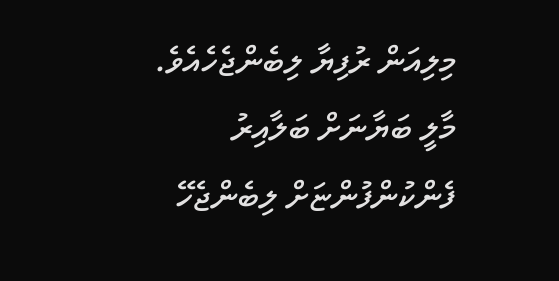މިލިއަން ރުފިޔާ ލިބެންޖެހެއެވެ.
މާލީ ބަޔާނަށް ބަލާއިރު ފެންކުންފުންޏަށް ލިބެންޖެހޭ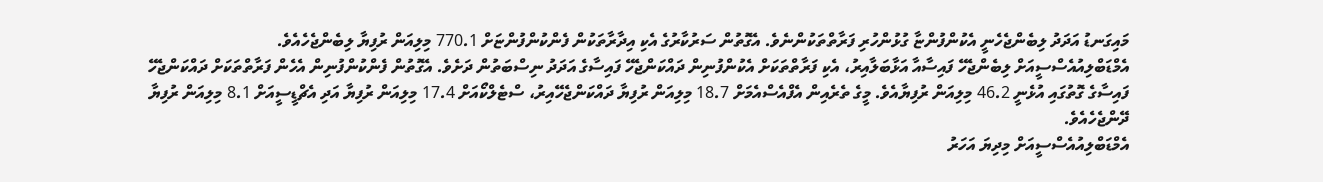މައިގަނޑު އަދަދު ލިބެންޖެހެނީ އެކުންފުންޏާ ގުޅުންހުރި ފަރާތްތަކުންނެވެ. އެގޮތުން ސަރުކާރުގެ އެކި އިދާރާތަކުން ފެންކުންފުންޏަށް 770.1 މިލިއަން ރުފިޔާ ލިބެންޖެހެއެވެ.
އެމްޑަބްލިއުއެސްސީއަށް ލިބެންޖެހޭ ފައިސާއާ އަޅާބަލާއިރު، އެކި ފަރާތްތަކަށް އެކުންފުނިން ދައްކަންޖެހޭ ފައިސާގެ އަދަދު ނިސްބަތުން ދަށެވެ. އެގޮތުން ފެންކުންފުނިން އެހެން ފަރާތްތަކަށް ދައްކަންޖެހޭ ފައިސާގެ ގޮތުގައި އުޅެނީ 46.2 މިލިއަން ރުފިޔާއެވެ. މީގެ ތެރެއިން އެފްއެސްއެމަށް 18.7 މިލިއަން ރުފިޔާ ދައްކަންޖެހޭއިރު، ސްޓެލްކޯއަށް 17.4 މިލިއަން ރުފިޔާ އަދި އެޗްޑީސީއަށް 8.1 މިލިއަން ރުފިޔާ ދޭންޖެހެއެވެ.
އެމްޑަބްލިއުއެސްސީއަށް މިދިޔަ އަހަރު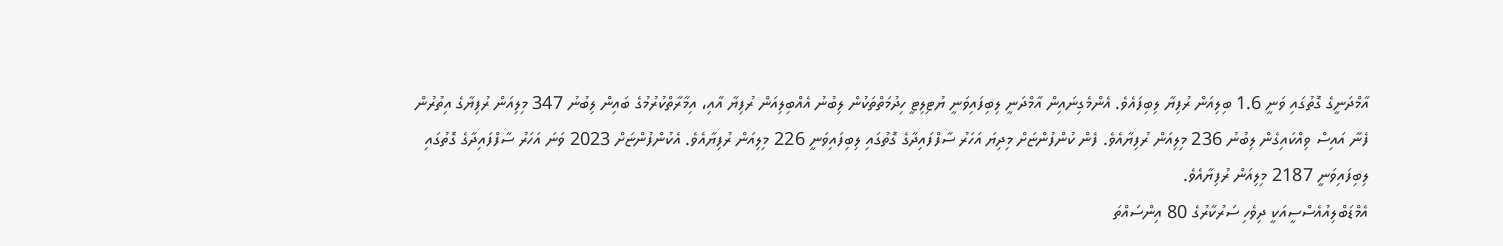އާމްދަނީގެ ގޮތުގައި ވަނީ 1.6 ބިލިއަން ރުފިޔާ ލިބިފައެވެ. އެންމެގިނައިން އާމްދަނީ ލިބިފައިވަނީ ޔުޓިލިޓީ ހިދުމަތްތަކުން ލިބުނު އެއްބިލިއަން ރުފިޔާ އާއި، އިމާރާތްކުރުމުގެ ބައިން ލިބުނު 347 މިލިއަން ރުފިޔާގެ އިތުރުން ފެނާ އައިސް ވިއްކައިގެން ލިބުނު 236 މިލިއަން ރުފިޔާއެވެ. ފެން ކުންފުންޏަށް މިދިޔަ އަހަރު ސާފްފައިދާގެ ގޮތުގައި ލިބިފައިވަނީ 226 މިލިއަން ރުފިޔާއެވެ. އެކުންފުންޏަށް 2023 ވަނަ އަހަރު ސާފްފައިދާގެ ގޮތުގައި ލިބިފައިވަނީ 2187 މިލިއަން ރުފިޔާއެވެ.
އެމްޑަބްލިއުއެސްސީއަކީ ދިވެހި ސަރުކާރުގެ 80 އިންސައްތަ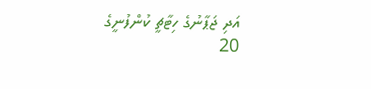އަދި ޖަޕާނުގެ ހިޓާޗީ ކުންފުނީގެ 20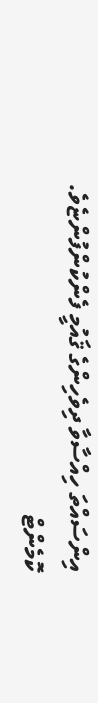އިންސައްތަ ހިއްސާވާ ދިވެހިންގެ ޤައުމީ ފެންކުންފުންޏެވެ.
ކޮމެންޓް